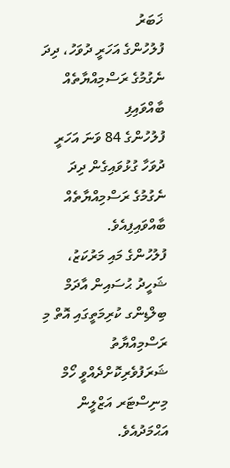ޚަބަރު
ފުލުހުންގެ އަހަރީ ދުވަހު، ދިދަ ނެގުމުގެ ރަސްމިއްޔާތެއް ބާއްވައިފި
ފުލުހުންގެ 84 ވަނަ އަހަރީ ދުވަހާ ގުޅުވައިގެން ދިދަ ނެގުމުގެ ރަސްމިއްޔާތެއް ބާއްވައިފިއެވެ.
ފުލުހުންގެ މައި މަރުކަޒު، ޝަހީދު ޙުސައިން އާދަމް ބިލްޑިންގ ކުރިމަތީގައި އޮތް މި ރަސްމިއްޔާތު ޝަރަފުވެރިކޮށްދެއްވީ ހޯމް މިނިސްޓަރ އަޒްލީން އަޙްމަދުއެވެ.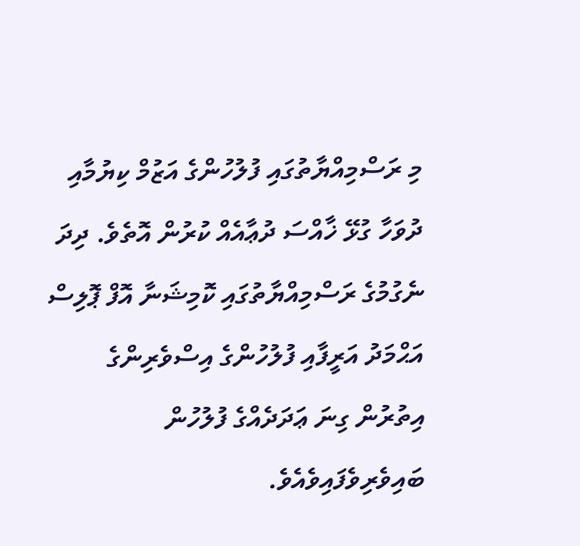މި ރަސްމިއްޔާތުގައި ފުލުހުންގެ އަޒުމް ކިޔުމާއި ދުވަހާ ގުޅޭ ޚާއްސަ ދުޢާއެއް ކުރުން އޮތެވެ. ދިދަ ނެގުމުގެ ރަސްމިއްޔާތުގައި ކޮމިޝަނާ އޮފް ޕޮލިސް އަޙްމަދު އަރީފާއި ފުލުހުންގެ އިސްވެރިންގެ އިތުރުން ގިނަ ޢަދަދެއްގެ ފުލުހުން ބައިވެރިވެފައިވެއެވެ.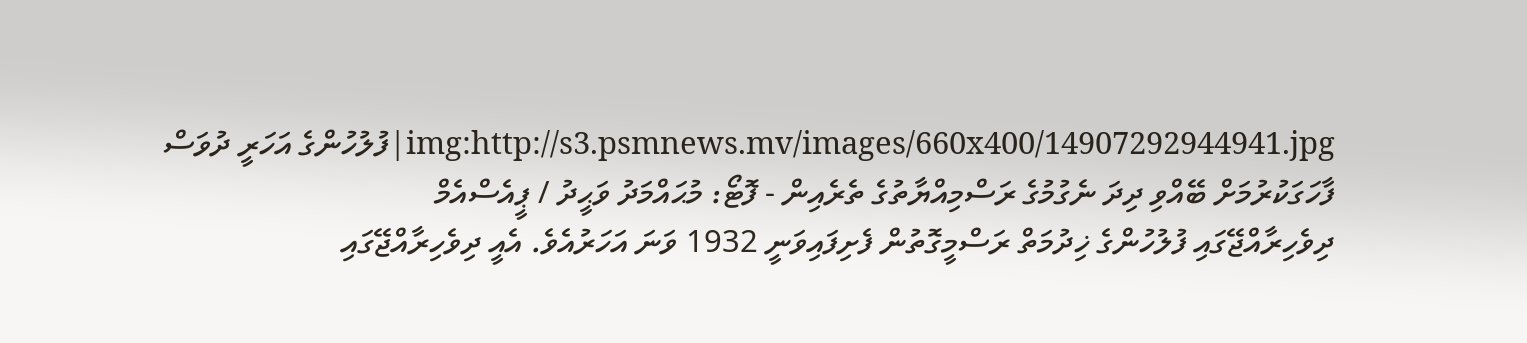img:http://s3.psmnews.mv/images/660x400/14907292944941.jpg|ފުލުހުންގެ އަހަރީ ދުވަސް ފާހަގަކުރުމަށް ބޭއްވި ދިދަ ނެގުމުގެ ރަސްމިއްޔާތުގެ ތެރެއިން - ފޮޓޯ: މުޙައްމަދު ވަޙީދު / ޕީއެސްއެމް
ދިވެހިރާއްޖޭގައި ފުލުހުންގެ ޚިދުމަތް ރަސްމީގޮތުން ފެށިފައިވަނީ 1932 ވަނަ އަހަރުއެވެ. އެއީ ދިވެހިރާއްޖޭގައި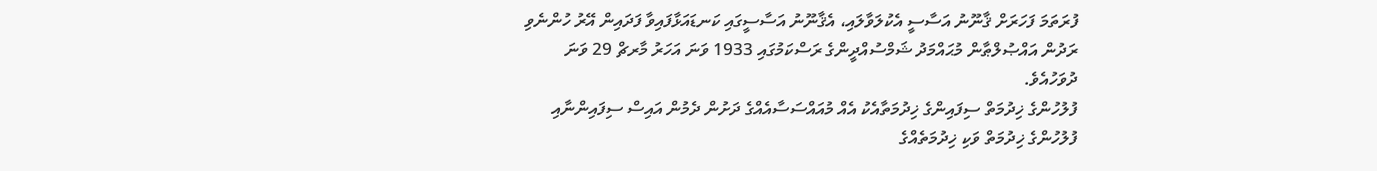ފުރަތަމަ ފަހަރަށް ޤާނޫނު އަސާސީ އެކުލަވާލައި، އެޤާނޫނު އަސާސީގައި ކަނޑައަޅާފައިވާ ފަދައިން އޭރު ހުންނެވި ރަދުން އައްޞުލްޠާން މުޙައްމަދު ޝަމްސުއްދީންގެ ރަސްކަމުގައި 1933 ވަނަ އަހަރު މާރޗް 29 ވަނަ ދުވަހުއެވެ.
ފުލުހުންގެ ޚިދުމަތް ސިފައިންގެ ޚިދުމަތާއެކު އެއް މުއައްސަސާއެއްގެ ދަށުން ދެމުން އައިސް ސިފައިންނާއި ފުލުހުންގެ ޚިދުމަތް ވަކި ޚިދުމަތެއްގެ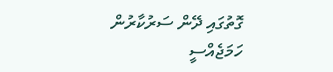ގޮތުގައި ދޭން ސަރުކާރުން ހަމަޖެއްސީ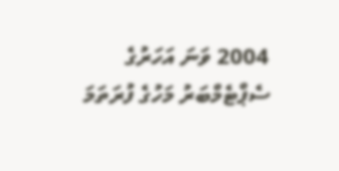2004 ވަނަ އަހަރުގެ ސެޕްޓެމްބަރު މަހުގެ ފުރަތަމަ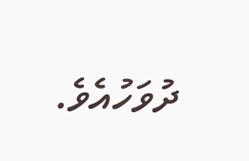ދުވަހުއެވެ.